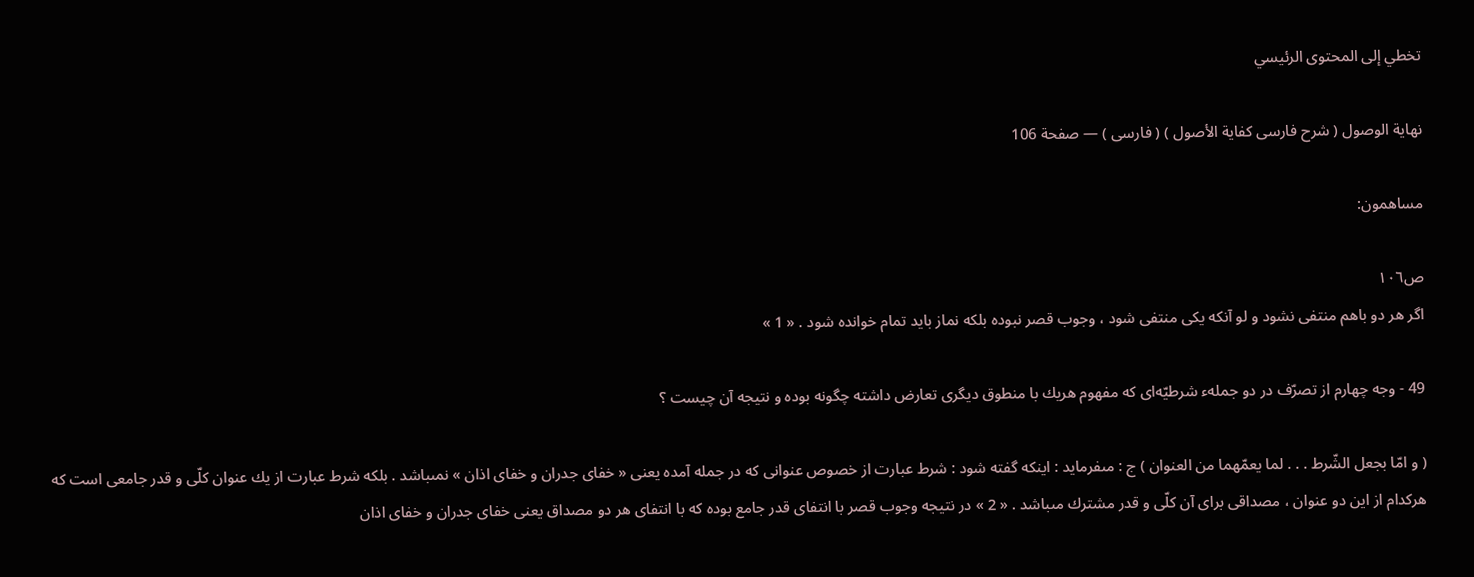تخطي إلى المحتوى الرئيسي

نهاية الوصول ( شرح فارسى كفاية الأصول ) ( فارسى ) — صفحة 106

مساهمون:

ص١٠٦
اگر هر دو باهم منتفى نشود و لو آنكه يكى منتفى شود ، وجوب قصر نبوده بلكه نماز بايد تمام خوانده شود . « 1 »

49 - وجه چهارم از تصرّف در دو جملهء شرطيّه‌اى كه مفهوم هريك با منطوق ديگرى تعارض داشته چگونه بوده و نتيجه آن چيست ؟

( و امّا بجعل الشّرط . . . لما يعمّهما من العنوان ) ج : مىفرمايد : اينكه گفته شود : شرط عبارت از خصوص عنوانى كه در جمله آمده يعنى « خفاى جدران و خفاى اذان » نمىباشد . بلكه شرط عبارت از يك عنوان كلّى و قدر جامعى است كه هركدام از اين دو عنوان ، مصداقى براى آن كلّى و قدر مشترك مىباشد . « 2 » در نتيجه وجوب قصر با انتفاى قدر جامع بوده كه با انتفاى هر دو مصداق يعنى خفاى جدران و خفاى اذان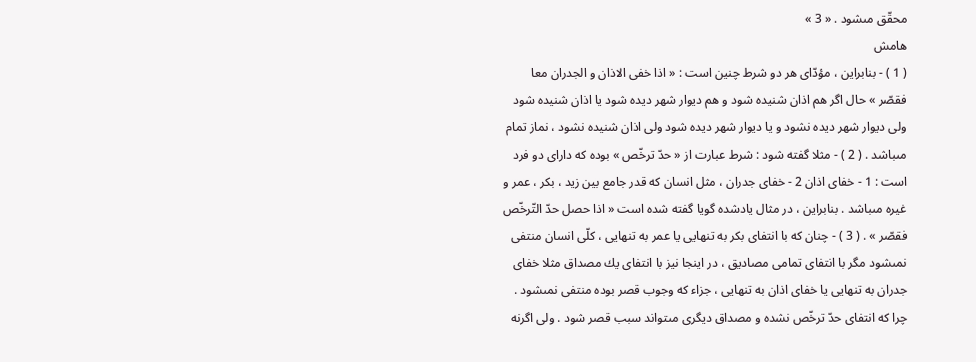محقّق مىشود . « 3 »
هامش
( 1 ) - بنابراين ، مؤدّاى هر دو شرط چنين است : « اذا خفى الاذان و الجدران معا فقصّر » حال اگر هم اذان شنيده شود و هم ديوار شهر ديده شود يا اذان شنيده شود ولى ديوار شهر ديده نشود و يا ديوار شهر ديده شود ولى اذان شنيده نشود ، نماز تمام مىباشد . ( 2 ) - مثلا گفته شود : شرط عبارت از « حدّ ترخّص » بوده كه داراى دو فرد است : 1 - خفاى اذان 2 - خفاى جدران ، مثل انسان كه قدر جامع بين زيد ، بكر ، عمر و غيره مىباشد . بنابراين ، در مثال يادشده گويا گفته شده است « اذا حصل حدّ التّرخّص فقصّر » . ( 3 ) - چنان كه با انتفاى بكر به تنهايى يا عمر به تنهايى ، كلّى انسان منتفى نمىشود مگر با انتفاى تمامى مصاديق ، در اينجا نيز با انتفاى يك مصداق مثلا خفاى جدران به تنهايى يا خفاى اذان به تنهايى ، جزاء كه وجوب قصر بوده منتفى نمىشود . چرا كه انتفاى حدّ ترخّص نشده و مصداق ديگرى مىتواند سبب قصر شود . ولى اگرنه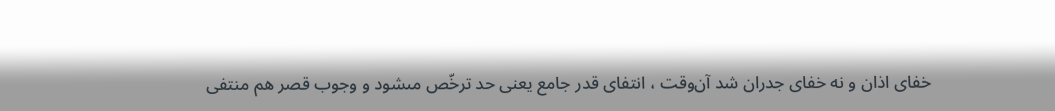خفاى اذان و نه خفاى جدران شد آن‌وقت ، انتفاى قدر جامع يعنى حد ترخّص مىشود و وجوب قصر هم منتفى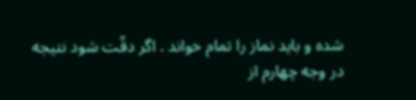شده و بايد نماز را تمام خواند . اگر دقّت شود نتيجه در وجه چهارم از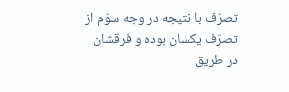تصرّف با نتيجه در وجه سوّم از تصرّف يكسان بوده و فرقشان در طريق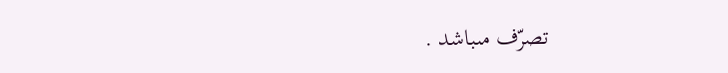تصرّف مىباشد .